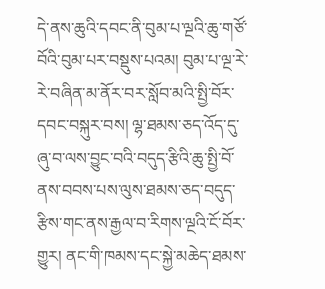དེ་ནས་ཆུའི་དབང་ནི་བུམ་པ་ལྔའི་ཆུ་གཙོ་བོའི་བུམ་པར་བསྡུས་པའམ། བུམ་པ་ལྔ་རེ་རེ་བཞིན་མ་ནོར་བར་སློབ་མའི་སྤྱི་བོར་དབང་བསྐུར་བས། ལྷ་ཐམས་ཅད་འོད་དུ་ཞུ་བ་ལས་བྱུང་བའི་བདུད་རྩིའི་ཆུ་སྤྱི་བོ་ནས་བབས་པས་ལུས་ཐམས་ཅད་བདུད་རྩིས་གང་ནས་རྒྱལ་བ་རིགས་ལྔའི་ངོ་བོར་གྱུར། ནང་གི་ཁམས་དང་སྐྱེ་མཆེད་ཐམས་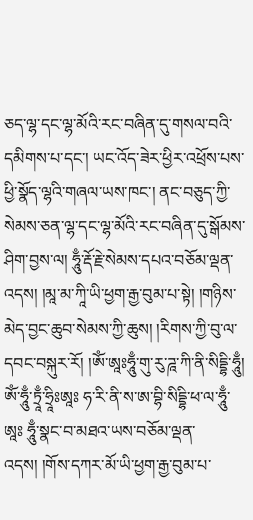ཅད་ལྷ་དང་ལྷ་མོའི་རང་བཞིན་དུ་གསལ་བའི་དམིགས་པ་དང་། ཡང་འོད་ཟེར་ཕྱིར་འཕྲོས་པས་ཕྱི་སྣོད་ལྷའི་གཞལ་ཡས་ཁང་། ནང་བཅུད་ཀྱི་སེམས་ཅན་ལྷ་དང་ལྷ་མོའི་རང་བཞིན་དུ་སྒོམས་ཤིག་བྱས་ལ། ཧཱུྃ་རྡོ་རྗེ་སེམས་དཔའ་བཅོམ་ལྡན་འདས། །མཱ་མ་ཀཱི་ཡི་ཕྱག་རྒྱ་བུམ་པ་སྟེ། །གཉིས་མེད་བྱང་ཆུབ་སེམས་ཀྱི་ཆུས། །རིགས་ཀྱི་བུ་ལ་དབང་བསྐུར་རོ། །ཨོཾ་ཨཱཿཧཱུྃ་གུ་རུ་ཌཱ་ཀི་ནི་སིདྡྷི་ཧཱུྃ། ཨོཾ་ཧཱུྃ་ཏྲཱྃ་ཧྲཱིཿཨཱཿ ཧ་རི་ནི་ས་ཨ་བྷི་སིདྡྷི་ཕ་ལ་ཧཱུྃ་ཨཱཿ ཧཱུྃ་སྣང་བ་མཐའ་ཡས་བཅོམ་ལྡན་འདས། །གོས་དཀར་མོ་ཡི་ཕྱག་རྒྱ་བུམ་པ་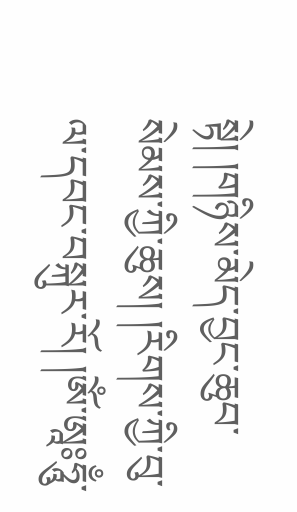སྟེ། །གཉིས་མེད་བྱང་ཆུབ་སེམས་ཀྱི་ཆུས། །རིགས་ཀྱི་བུ་ལ་དབང་བསྐུར་རོ། །ཨོཾ་ཨཱཿཧཱུྃ་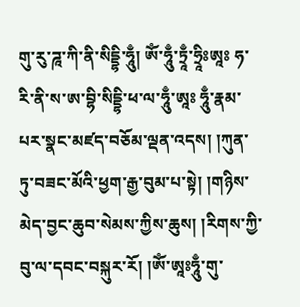གུ་རུ་ཌཱ་ཀི་ནི་སིདྡྷི་ཧཱུྃ། ཨོཾ་ཧཱུྃ་ཏྲཱྃ་ཧྲཱིཿཨཱཿ ཧ་རི་ནི་ས་ཨ་བྷི་སིདྡྷི་ཕ་ལ་ཧཱུྃ་ཨཱཿ ཧཱུྃ་རྣམ་པར་སྣང་མཛད་བཅོམ་ལྡན་འདས། །ཀུན་ཏུ་བཟང་མོའི་ཕྱག་རྒྱ་བུམ་པ་སྟེ། །གཉིས་མེད་བྱང་ཆུབ་སེམས་ཀྱིས་ཆུས། །རིགས་ཀྱི་བུ་ལ་དབང་བསྐུར་རོ། །ཨོཾ་ཨཱཿཧཱུྃ་གུ་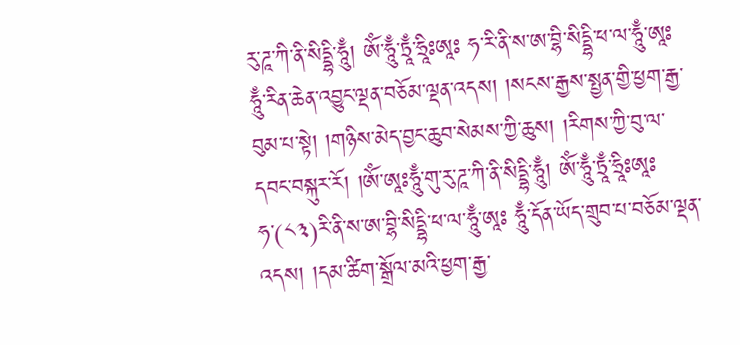རུ་ཌཱ་ཀི་ནི་སིདྡྷི་ཧཱུྃ། ཨོཾ་ཧཱུྃ་ཏྲཱྃ་ཧྲཱིཿཨཱཿ ཧ་རི་ནི་ས་ཨ་བྷི་སིདྡྷི་ཕ་ལ་ཧཱུྃ་ཨཱཿ ཧཱུྃ་རིན་ཆེན་འབྱུང་ལྡན་བཅོམ་ལྡན་འདས། །སངས་རྒྱས་སྤྱན་གྱི་ཕྱག་རྒྱ་བུམ་པ་སྟེ། །གཉིས་མེད་བྱང་ཆུབ་སེམས་ཀྱི་ཆུས། །རིགས་ཀྱི་བུ་ལ་དབང་བསྐུར་རོ། །ཨོཾ་ཨཱཿཧཱུྃ་གུ་རུ་ཌཱ་ཀི་ནི་སིདྡྷི་ཧཱུྃ། ཨོཾ་ཧཱུྃ་ཏྲཱྃ་ཧྲཱིཿཨཱཿ ཧ་(༨༣)རི་ནི་ས་ཨ་བྷི་སིདྡྷི་ཕ་ལ་ཧཱུྃ་ཨཱཿ ཧཱུྃ་དོན་ཡོད་གྲུབ་པ་བཅོམ་ལྡན་འདས། །དམ་ཚིག་སྒྲོལ་མའི་ཕྱག་རྒྱ་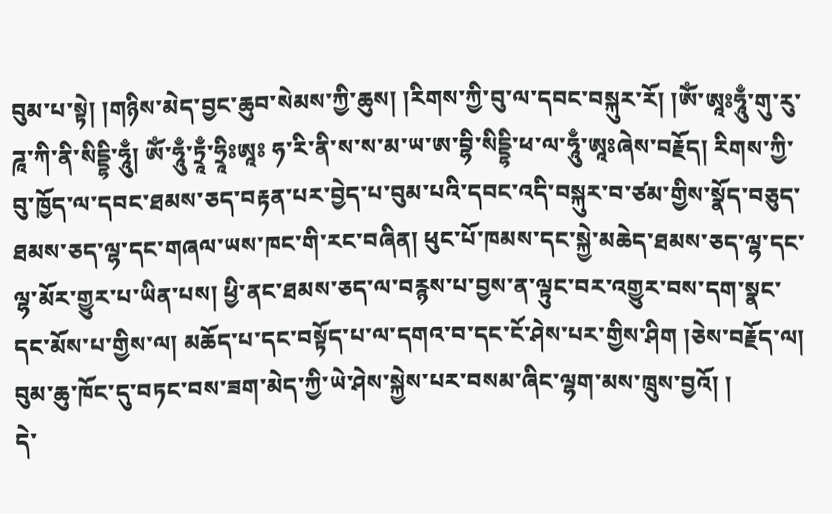བུམ་པ་སྟེ། །གཉིས་མེད་བྱང་ཆུབ་སེམས་ཀྱི་ཆུས། །རིགས་ཀྱི་བུ་ལ་དབང་བསྐུར་རོ། །ཨོཾ་ཨཱཿཧཱུྃ་གུ་རུ་ཌཱ་ཀི་ནི་སིདྡྷི་ཧཱུྃ། ཨོཾ་ཧཱུྃ་ཏྲཱྃ་ཧྲཱིཿཨཱཿ ཧ་རི་ནི་ས་ས་མ་ཡ་ཨ་བྷི་སིདྡྷི་ཕ་ལ་ཧཱུྃ་ཨཱཿཞེས་བརྗོད། རིགས་ཀྱི་བུ་ཁྱོད་ལ་དབང་ཐམས་ཅད་བརྟན་པར་བྱེད་པ་བུམ་པའི་དབང་འདི་བསྐུར་བ་ཙམ་གྱིས་སྣོད་བཅུད་ཐམས་ཅད་ལྷ་དང་གཞལ་ཡས་ཁང་གི་རང་བཞིན། ཕུང་པོ་ཁམས་དང་སྐྱེ་མཆེད་ཐམས་ཅད་ལྷ་དང་ལྷ་མོར་གྱུར་པ་ཡིན་པས། ཕྱི་ནང་ཐམས་ཅད་ལ་བརྙས་པ་བྱས་ན་ལྟུང་བར་འགྱུར་བས་དག་སྣང་དང་མོས་པ་གྱིས་ལ། མཆོད་པ་དང་བསྟོད་པ་ལ་དགའ་བ་དང་ངོ་ཤེས་པར་གྱིས་ཤིག །ཅེས་བརྗོད་ལ། བུམ་ཆུ་ཁོང་དུ་བཏང་བས་ཟག་མེད་ཀྱི་ཡེ་ཤེས་སྐྱེས་པར་བསམ་ཞིང་ལྷག་མས་ཁྲུས་བྱའོ། །
དེ་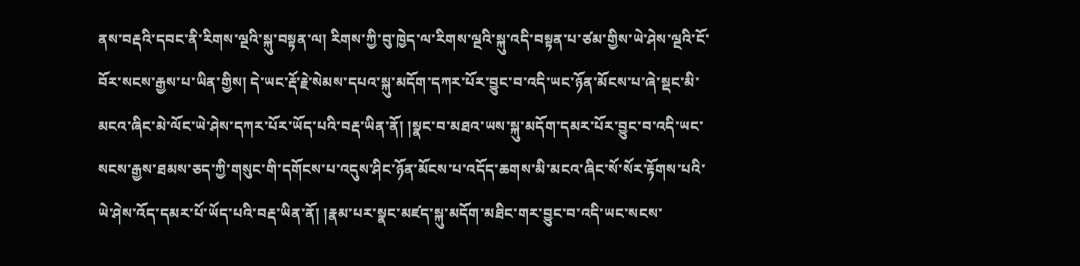ནས་བརྡའི་དབང་ནི་རིགས་ལྔའི་སྐུ་བསྟན་ལ། རིགས་ཀྱི་བུ་ཁྱེད་ལ་རིགས་ལྔའི་སྐུ་འདི་བསྟན་པ་ཙམ་གྱིས་ཡེ་ཤེས་ལྔའི་ངོ་བོར་སངས་རྒྱས་པ་ཡིན་གྱིས། དེ་ཡང་རྡོ་རྗེ་སེམས་དཔའ་སྐུ་མདོག་དཀར་པོར་བྱུང་བ་འདི་ཡང་ཉོན་མོངས་པ་ཞེ་སྡང་མི་མངའ་ཞིང་མེ་ལོང་ཡེ་ཤེས་དཀར་པོར་ཡོད་པའི་བརྡ་ཡིན་ནོ། །སྣང་བ་མཐའ་ཡས་སྐུ་མདོག་དམར་པོར་བྱུང་བ་འདི་ཡང་སངས་རྒྱས་ཐམས་ཅད་ཀྱི་གསུང་གི་དགོངས་པ་འདུས་ཤིང་ཉོན་མོངས་པ་འདོད་ཆགས་མི་མངའ་ཞིང་སོ་སོར་རྟོགས་པའི་ཡེ་ཤེས་འོད་དམར་པོ་ཡོད་པའི་བརྡ་ཡིན་ནོ། །རྣམ་པར་སྣང་མཛད་སྐུ་མདོག་མཐིང་གར་བྱུང་བ་འདི་ཡང་སངས་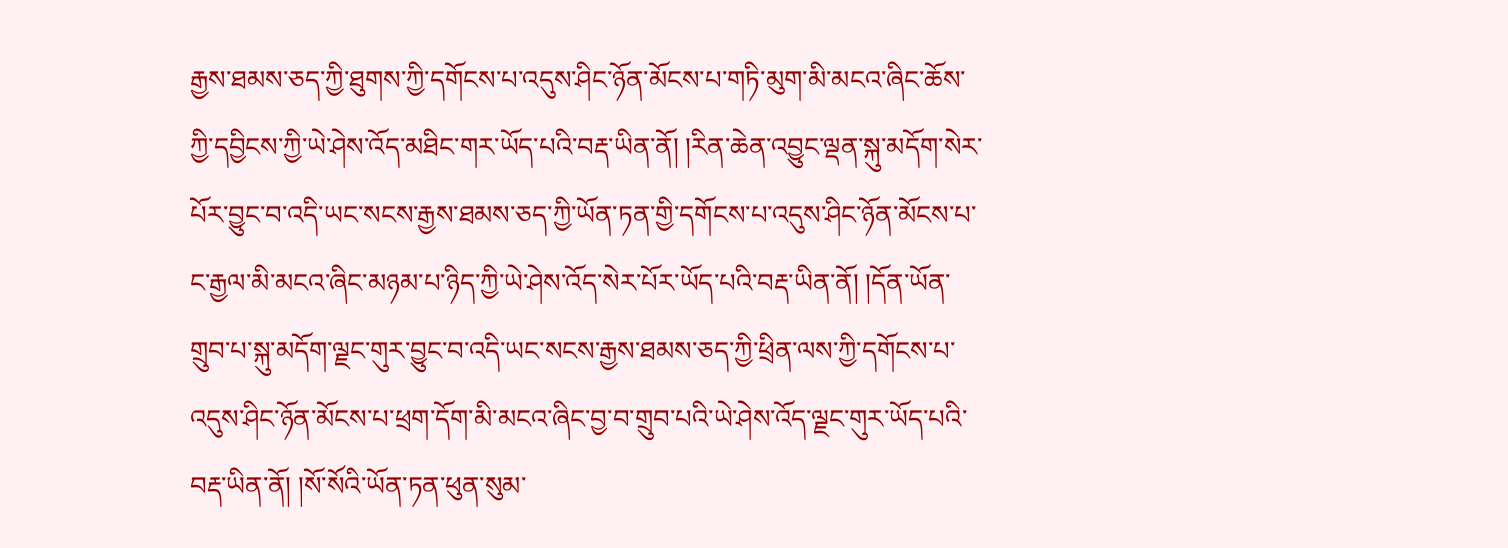རྒྱས་ཐམས་ཅད་ཀྱི་ཐུགས་ཀྱི་དགོངས་པ་འདུས་ཤིང་ཉོན་མོངས་པ་གཏི་མུག་མི་མངའ་ཞིང་ཆོས་ཀྱི་དབྱིངས་ཀྱི་ཡེ་ཤེས་འོད་མཐིང་གར་ཡོད་པའི་བརྡ་ཡིན་ནོ། །རིན་ཆེན་འབྱུང་ལྡན་སྐུ་མདོག་སེར་པོར་བྱུང་བ་འདི་ཡང་སངས་རྒྱས་ཐམས་ཅད་ཀྱི་ཡོན་ཏན་གྱི་དགོངས་པ་འདུས་ཤིང་ཉོན་མོངས་པ་ང་རྒྱལ་མི་མངའ་ཞིང་མཉམ་པ་ཉིད་ཀྱི་ཡེ་ཤེས་འོད་སེར་པོར་ཡོད་པའི་བརྡ་ཡིན་ནོ། །དོན་ཡོན་གྲུབ་པ་སྐུ་མདོག་ལྗང་གུར་བྱུང་བ་འདི་ཡང་སངས་རྒྱས་ཐམས་ཅད་ཀྱི་ཕྲིན་ལས་ཀྱི་དགོངས་པ་འདུས་ཤིང་ཉོན་མོངས་པ་ཕྲག་དོག་མི་མངའ་ཞིང་བྱ་བ་གྲུབ་པའི་ཡེ་ཤེས་འོད་ལྗང་གུར་ཡོད་པའི་བརྡ་ཡིན་ནོ། །སོ་སོའི་ཡོན་ཏན་ཕུན་སུམ་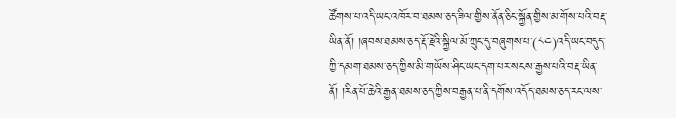ཚོགས་པ་འདི་ཡང་འཁོར་བ་ཐམས་ཅད་ཟིལ་གྱིས་ནོན་ཅིང་སྐྱོན་གྱིས་མ་གོས་པའི་བརྡ་ཡིན་ནོ། །ཞབས་ཐམས་ཅད་རྡོ་རྗེའི་སྐྱིལ་མོ་ཀྲུང་དུ་བཞུགས་པ་(༨༤)འདི་ཡང་བདུད་ཀྱི་དམག་ཐམས་ཅད་ཀྱིས་མི་གཡོས་ཤིང་ཡང་དག་པར་སངས་རྒྱས་པའི་བརྡ་ཡིན་ནོ། །རིན་པོ་ཆེའི་རྒྱན་ཐམས་ཅད་ཀྱིས་བརྒྱན་པ་ནི་དགོས་འདོད་ཐམས་ཅད་རང་ལས་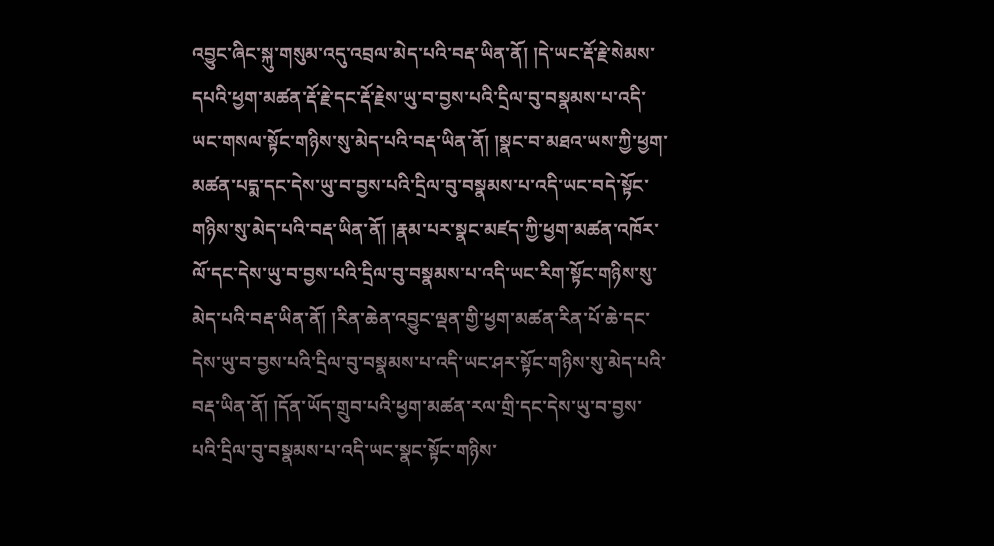འབྱུང་ཞིང་སྐུ་གསུམ་འདུ་འབྲལ་མེད་པའི་བརྡ་ཡིན་ནོ། །དེ་ཡང་རྡོ་རྗེ་སེམས་དཔའི་ཕྱག་མཚན་རྡོ་རྗེ་དང་རྡོ་རྗེས་ཡུ་བ་བྱས་པའི་དྲིལ་བུ་བསྣམས་པ་འདི་ཡང་གསལ་སྟོང་གཉིས་སུ་མེད་པའི་བརྡ་ཡིན་ནོ། །སྣང་བ་མཐའ་ཡས་ཀྱི་ཕྱག་མཚན་པདྨ་དང་དེས་ཡུ་བ་བྱས་པའི་དྲིལ་བུ་བསྣམས་པ་འདི་ཡང་བདེ་སྟོང་གཉིས་སུ་མེད་པའི་བརྡ་ཡིན་ནོ། །རྣམ་པར་སྣང་མཛད་ཀྱི་ཕྱག་མཚན་འཁོར་ལོ་དང་དེས་ཡུ་བ་བྱས་པའི་དྲིལ་བུ་བསྣམས་པ་འདི་ཡང་རིག་སྟོང་གཉིས་སུ་མེད་པའི་བརྡ་ཡིན་ནོ། །རིན་ཆེན་འབྱུང་ལྡན་གྱི་ཕྱག་མཚན་རིན་པོ་ཆེ་དང་དེས་ཡུ་བ་བྱས་པའི་དྲིལ་བུ་བསྣམས་པ་འདི་ཡང་ཤར་སྟོང་གཉིས་སུ་མེད་པའི་བརྡ་ཡིན་ནོ། །དོན་ཡོད་གྲུབ་པའི་ཕྱག་མཚན་རལ་གྲི་དང་དེས་ཡུ་བ་བྱས་པའི་དྲིལ་བུ་བསྣམས་པ་འདི་ཡང་སྣང་སྟོང་གཉིས་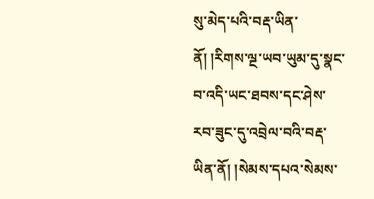སུ་མེད་པའི་བརྡ་ཡིན་ནོ། །རིགས་ལྔ་ཡབ་ཡུམ་དུ་སྣང་བ་འདི་ཡང་ཐབས་དང་ཤེས་རབ་ཟུང་དུ་འབྲེལ་བའི་བརྡ་ཡིན་ནོ། །སེམས་དཔའ་སེམས་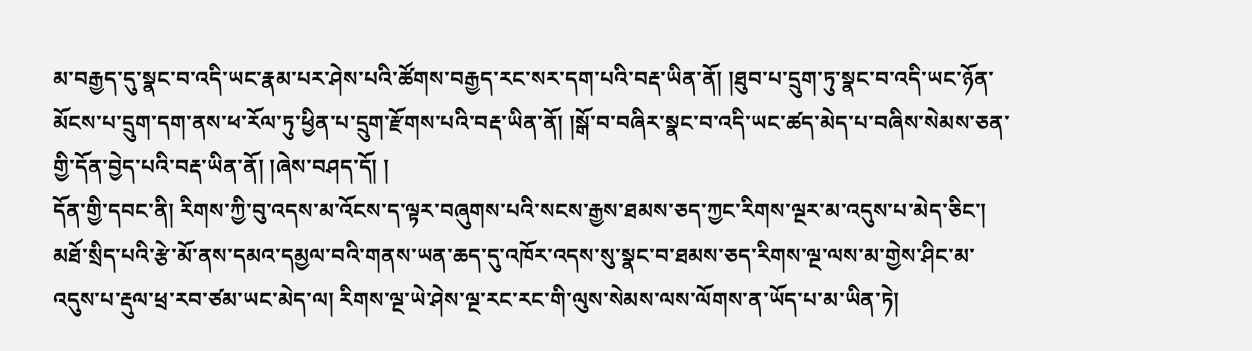མ་བརྒྱད་དུ་སྣང་བ་འདི་ཡང་རྣམ་པར་ཤེས་པའི་ཚོགས་བརྒྱད་རང་སར་དག་པའི་བརྡ་ཡིན་ནོ། །ཐུབ་པ་དྲུག་ཏུ་སྣང་བ་འདི་ཡང་ཉོན་མོངས་པ་དྲུག་དག་ནས་ཕ་རོལ་ཏུ་ཕྱིན་པ་དྲུག་རྫོགས་པའི་བརྡ་ཡིན་ནོ། །སྒོ་བ་བཞིར་སྣང་བ་འདི་ཡང་ཚད་མེད་པ་བཞིས་སེམས་ཅན་གྱི་དོན་བྱེད་པའི་བརྡ་ཡིན་ནོ། །ཞེས་བཤད་དོ། །
དོན་གྱི་དབང་ནི། རིགས་ཀྱི་བུ་འདས་མ་འོངས་ད་ལྟར་བཞུགས་པའི་སངས་རྒྱས་ཐམས་ཅད་ཀྱང་རིགས་ལྔར་མ་འདུས་པ་མེད་ཅིང་། མཐོ་སྲིད་པའི་རྩེ་མོ་ནས་དམའ་དམྱལ་བའི་གནས་ཡན་ཆད་དུ་འཁོར་འདས་སུ་སྣང་བ་ཐམས་ཅད་རིགས་ལྔ་ལས་མ་གྱེས་ཤིང་མ་འདུས་པ་རྡུལ་ཕྲ་རབ་ཙམ་ཡང་མེད་ལ། རིགས་ལྔ་ཡེ་ཤེས་ལྔ་རང་རང་གི་ལུས་སེམས་ལས་ལོགས་ན་ཡོད་པ་མ་ཡིན་ཏེ།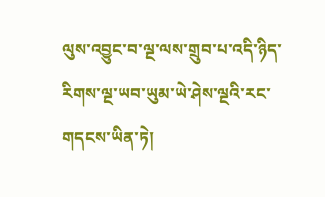ལུས་འབྱུང་བ་ལྔ་ལས་གྲུབ་པ་འདི་ཉིད་རིགས་ལྔ་ཡབ་ཡུམ་ཡེ་ཤེས་ལྔའི་རང་གདངས་ཡིན་ཏེ།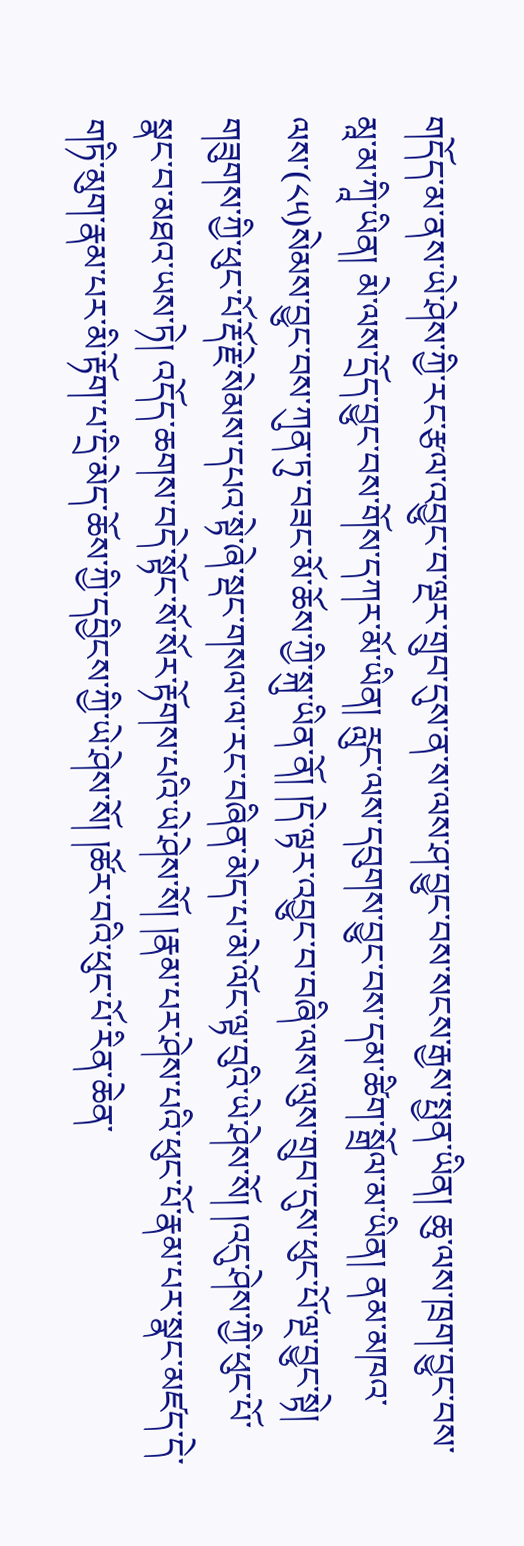གདོད་མ་ནས་ཡེ་ཤེས་ཀྱི་རང་རྩལ་འབྱུང་བ་ལྔར་གྲུབ་དུས་ན་ས་ལས་ཤ་བྱུང་བས་སངས་རྒྱས་སྤྱན་ཡིན། ཆུ་ལས་ཁྲག་བྱུང་བས་མཱ་མ་ཀཱི་ཡིན། མེ་ལས་དྲོད་བྱུང་བས་གོས་དཀར་མོ་ཡིན། རླུང་ལས་དབུགས་བྱུང་བས་དམ་ཚིག་སྒྲོལ་མ་ཡིན། ནམ་མཁའ་ལས་(༨༥)སེམས་བྱུང་བས་ཀུན་ཏུ་བཟང་མོ་ཆོས་ཀྱི་སྐུ་ཡིན་ནོ། །དེ་ལྟར་འབྱུང་བ་བཞི་ལས་ལུས་གྲུབ་དུས་ཕུང་པོ་ལྔ་བྱུང་སྟེ། གཟུགས་ཀྱི་ཕུང་པོ་རྡོ་རྗེ་སེམས་དཔའ་སྟེ་ཞེ་སྡང་གསལ་ལ་རང་བཞིན་མེད་པ་མེ་ལོང་ལྟ་བུའི་ཡེ་ཤེས་སོ། །འདུ་ཤེས་ཀྱི་ཕུང་པོ་སྣང་བ་མཐའ་ཡས་ཏེ། འདོད་ཆགས་བདེ་སྟོང་སོ་སོར་རྟོགས་པའི་ཡེ་ཤེས་སོ། །རྣམ་པར་ཤེས་པའི་ཕུང་པོ་རྣམ་པར་སྣང་མཛད་དེ་གཏི་མུག་རྣམ་པར་མི་རྟོག་པ་དྲི་མེད་ཆོས་ཀྱི་དབྱིངས་ཀྱི་ཡེ་ཤེས་སོ། །ཚོར་བའི་ཕུང་པོ་རིན་ཆེན་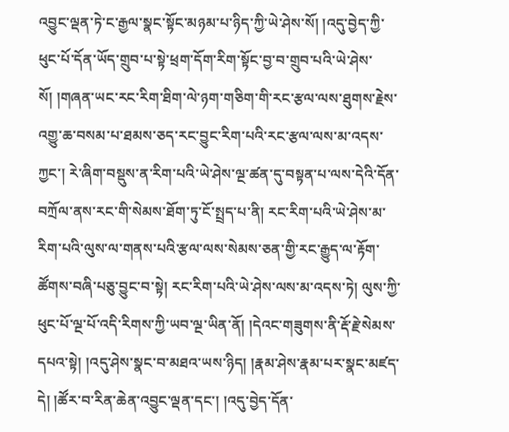འབྱུང་ལྡན་ཏེ་ང་རྒྱལ་སྣང་སྟོང་མཉམ་པ་ཉིད་ཀྱི་ཡེ་ཤེས་སོ། །འདུ་བྱེད་ཀྱི་ཕུང་པོ་དོན་ཡོད་གྲུབ་པ་སྟེ་ཕྲག་དོག་རིག་སྟོང་བྱ་བ་གྲུབ་པའི་ཡེ་ཤེས་སོ། །གཞན་ཡང་རང་རིག་ཐིག་ལེ་ཉག་གཅིག་གི་རང་རྩལ་ལས་ཐུགས་རྗེས་འགྱུ་ཆ་བསམ་པ་ཐམས་ཅད་རང་བྱུང་རིག་པའི་རང་རྩལ་ལས་མ་འདས་ཀྱང་། རེ་ཞིག་བསྡུས་ན་རིག་པའི་ཡེ་ཤེས་ལྔ་ཚན་དུ་བསྟན་པ་ལས་དེའི་དོན་བཀྲོལ་ནས་རང་གི་སེམས་ཐོག་ཏུ་ངོ་སྤྲད་པ་ནི། རང་རིག་པའི་ཡེ་ཤེས་མ་རིག་པའི་ལུས་ལ་གནས་པའི་རྩལ་ལས་སེམས་ཅན་གྱི་རང་རྒྱུད་ལ་རྟོག་ཚོགས་བཞི་པཅུ་བྱུང་བ་སྟེ། རང་རིག་པའི་ཡེ་ཤེས་ལས་མ་འདས་ཏེ། ལུས་ཀྱི་ཕུང་པོ་ལྔ་པོ་འདི་རིགས་ཀྱི་ཡབ་ལྔ་ཡིན་ནོ། །དེའང་གཟུགས་ནི་རྡོ་རྗེ་སེམས་དཔའ་སྟེ། །འདུ་ཤེས་སྣང་བ་མཐའ་ཡས་ཉིད། །རྣམ་ཤེས་རྣམ་པར་སྣང་མཛད་དེ། །ཚོར་བ་རིན་ཆེན་འབྱུང་ལྡན་དང་། །འདུ་བྱེད་དོན་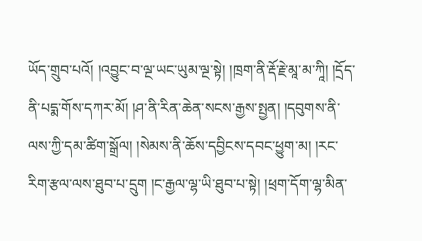ཡོད་གྲུབ་པའོ། །འབྱུང་བ་ལྔ་ཡང་ཡུམ་ལྔ་སྟེ། །ཁྲག་ནི་རྡོ་རྗེ་མཱ་མ་ཀཱི། །དྲོད་ནི་པདྨ་གོས་དཀར་མོ། །ཤ་ནི་རིན་ཆེན་སངས་རྒྱས་སྤྱན། །དབུགས་ནི་ལས་ཀྱི་དམ་ཚིག་སྒྲོལ། །སེམས་ནི་ཆོས་དབྱིངས་དབང་ཕྱུག་མ། །རང་རིག་རྩལ་ལས་ཐུབ་པ་དྲུག །ང་རྒྱལ་ལྷ་ཡི་ཐུབ་པ་སྟེ། །ཕྲག་དོག་ལྷ་མིན་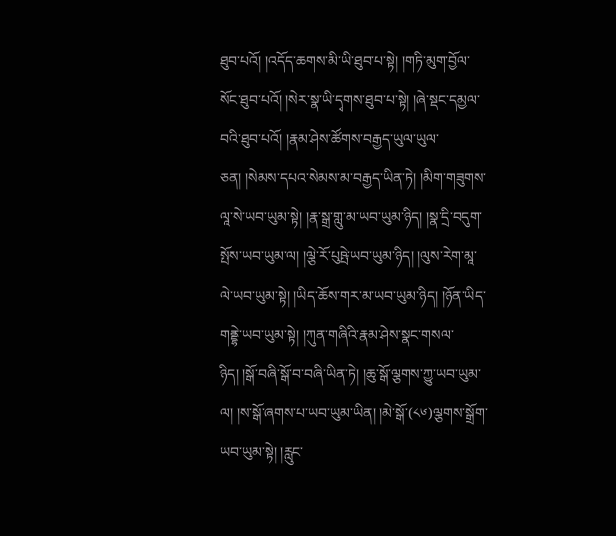ཐུབ་པའོ། །འདོད་ཆགས་མི་ཡི་ཐུབ་པ་སྟེ། །གཏི་མུག་བྱོལ་སོང་ཐུབ་པའོ། །སེར་སྣ་ཡི་དྭགས་ཐུབ་པ་སྟེ། །ཞེ་སྡང་དམྱལ་བའི་ཐུབ་པའོ། །རྣམ་ཤེས་ཚོགས་བརྒྱད་ཡུལ་ཡུལ་ཅན། །སེམས་དཔའ་སེམས་མ་བརྒྱད་ཡིན་ཏེ། །མིག་གཟུགས་ལཱ་སེ་ཡབ་ཡུམ་སྟེ། །རྣ་སྒྲ་གླུ་མ་ཡབ་ཡུམ་ཉིད། །སྣ་དྲི་བདུག་སྤོས་ཡབ་ཡུམ་ལ། །ལྕེ་རོ་པུཥྤེ་ཡབ་ཡུམ་ཉིད། །ལུས་རེག་མཱ་ལེ་ཡབ་ཡུམ་སྟེ། །ཡིད་ཆོས་གར་མ་ཡབ་ཡུམ་ཉིད། །ཉོན་ཡིད་གནྡྷེ་ཡབ་ཡུམ་སྟེ། །ཀུན་གཞིའི་རྣམ་ཤེས་སྣང་གསལ་ཉིད། །སྒོ་བཞི་སྒོ་བ་བཞི་ཡིན་ཏེ། །ཆུ་སྒོ་ལྕགས་ཀྱུ་ཡབ་ཡུམ་ལ། །ས་སྒོ་ཞགས་པ་ཡབ་ཡུམ་ཡིན། །མེ་སྒོ་(༨༦)ལྕགས་སྒྲོག་ཡབ་ཡུམ་སྟེ། །རླུང་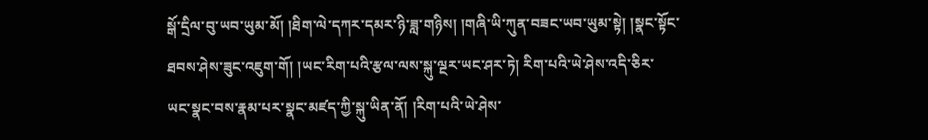སྒོ་དྲིལ་བུ་ཡབ་ཡུམ་མོ། །ཐིག་ལེ་དཀར་དམར་ཉི་ཟླ་གཉིས། །གཞི་ཡི་ཀུན་བཟང་ཡབ་ཡུམ་སྟེ། །སྣང་སྟོང་ཐབས་ཤེས་ཟུང་འཇུག་གོ། །ཡང་རིག་པའི་རྩལ་ལས་སྐུ་ལྔར་ཡང་ཤར་ཏེ། རིག་པའི་ཡེ་ཤེས་འདི་ཅིར་ཡང་སྣང་བས་རྣམ་པར་སྣང་མཛད་ཀྱི་སྐུ་ཡིན་ནོ། །རིག་པའི་ཡེ་ཤེས་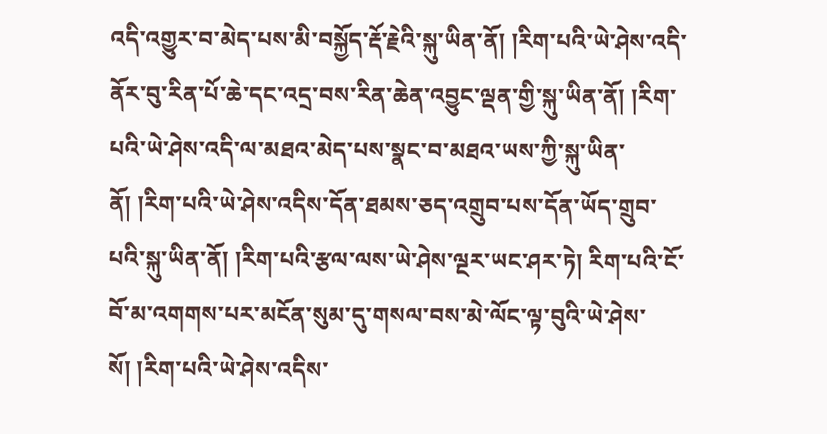འདི་འགྱུར་བ་མེད་པས་མི་བསྐྱོད་རྡོ་རྗེའི་སྐུ་ཡིན་ནོ། །རིག་པའི་ཡེ་ཤེས་འདི་ནོར་བུ་རིན་པོ་ཆེ་དང་འདྲ་བས་རིན་ཆེན་འབྱུང་ལྡན་གྱི་སྐུ་ཡིན་ནོ། །རིག་པའི་ཡེ་ཤེས་འདི་ལ་མཐའ་མེད་པས་སྣང་བ་མཐའ་ཡས་ཀྱི་སྐུ་ཡིན་ནོ། །རིག་པའི་ཡེ་ཤེས་འདིས་དོན་ཐམས་ཅད་འགྲུབ་པས་དོན་ཡོད་གྲུབ་པའི་སྐུ་ཡིན་ནོ། །རིག་པའི་རྩལ་ལས་ཡེ་ཤེས་ལྔར་ཡང་ཤར་ཏེ། རིག་པའི་ངོ་བོ་མ་འགགས་པར་མངོན་སུམ་དུ་གསལ་བས་མེ་ལོང་ལྟ་བུའི་ཡེ་ཤེས་སོ། །རིག་པའི་ཡེ་ཤེས་འདིས་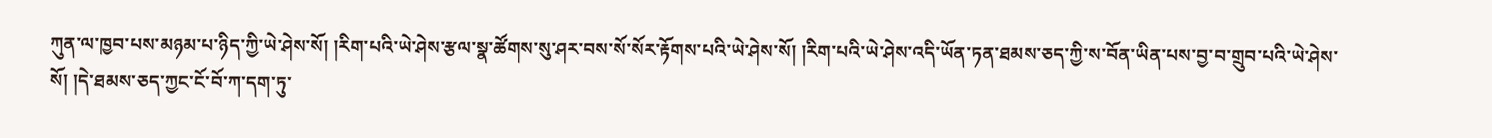ཀུན་ལ་ཁྱབ་པས་མཉམ་པ་ཉིད་ཀྱི་ཡེ་ཤེས་སོ། །རིག་པའི་ཡེ་ཤེས་རྩལ་སྣ་ཚོགས་སུ་ཤར་བས་སོ་སོར་རྟོགས་པའི་ཡེ་ཤེས་སོ། །རིག་པའི་ཡེ་ཤེས་འདི་ཡོན་ཏན་ཐམས་ཅད་ཀྱི་ས་བོན་ཡིན་པས་བྱ་བ་གྲུབ་པའི་ཡེ་ཤེས་སོ། །དེ་ཐམས་ཅད་ཀྱང་ངོ་བོ་ཀ་དག་ཏུ་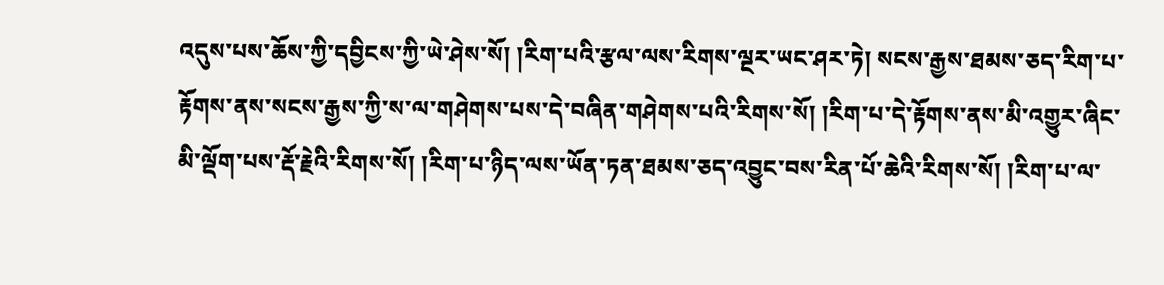འདུས་པས་ཆོས་ཀྱི་དབྱིངས་ཀྱི་ཡེ་ཤེས་སོ། །རིག་པའི་རྩལ་ལས་རིགས་ལྔར་ཡང་ཤར་ཏེ། སངས་རྒྱས་ཐམས་ཅད་རིག་པ་རྟོགས་ནས་སངས་རྒྱས་ཀྱི་ས་ལ་གཤེགས་པས་དེ་བཞིན་གཤེགས་པའི་རིགས་སོ། །རིག་པ་དེ་རྟོགས་ནས་མི་འགྱུར་ཞིང་མི་ལྡོག་པས་རྡོ་རྗེའི་རིགས་སོ། །རིག་པ་ཉིད་ལས་ཡོན་ཏན་ཐམས་ཅད་འབྱུང་བས་རིན་པོ་ཆེའི་རིགས་སོ། །རིག་པ་ལ་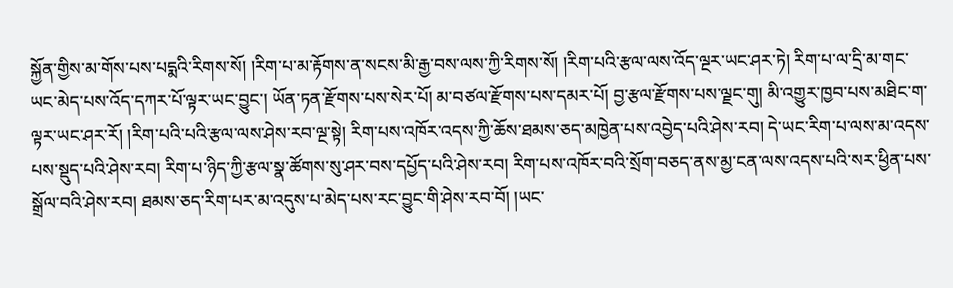སྐྱོན་གྱིས་མ་གོས་པས་པདྨའི་རིགས་སོ། །རིག་པ་མ་རྟོགས་ན་སངས་མི་རྒྱ་བས་ལས་ཀྱི་རིགས་སོ། །རིག་པའི་རྩལ་ལས་འོད་ལྔར་ཡང་ཤར་ཏེ། རིག་པ་ལ་དྲི་མ་གང་ཡང་མེད་པས་འོད་དཀར་པོ་ལྟར་ཡང་བྱུང་། ཡོན་ཏན་རྫོགས་པས་སེར་པོ། མ་བཙལ་རྫོགས་པས་དམར་པོ། བྱ་རྩལ་རྫོགས་པས་ལྗང་གུ། མི་འགྱུར་ཁྱབ་པས་མཐིང་ག་ལྟར་ཡང་ཤར་རོ། །རིག་པའི་པའི་རྩལ་ལས་ཤེས་རབ་ལྔ་སྟེ། རིག་པས་འཁོར་འདས་ཀྱི་ཆོས་ཐམས་ཅད་མཁྱེན་པས་འབྱེད་པའི་ཤེས་རབ། དེ་ཡང་རིག་པ་ལས་མ་འདས་པས་སྡུད་པའི་ཤེས་རབ། རིག་པ་ཉིད་ཀྱི་རྩལ་སྣ་ཚོགས་སུ་ཤར་བས་དཔྱོད་པའི་ཤེས་རབ། རིག་པས་འཁོར་བའི་སྲོག་བཅད་ནས་མྱ་ངན་ལས་འདས་པའི་སར་ཕྱིན་པས་སྒྲོལ་བའི་ཤེས་རབ། ཐམས་ཅད་རིག་པར་མ་འདུས་པ་མེད་པས་རང་བྱུང་གི་ཤེས་རབ་བོ། །ཡང་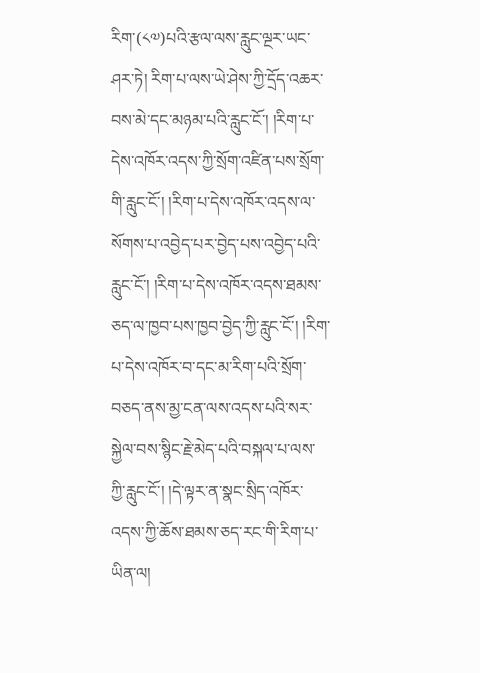རིག་(༨༧)པའི་རྩལ་ལས་རླུང་ལྔར་ཡང་ཤར་ཏེ། རིག་པ་ལས་ཡེ་ཤེས་ཀྱི་དྲོད་འཆར་བས་མེ་དང་མཉམ་པའི་རླུང་ངོ་། །རིག་པ་དེས་འཁོར་འདས་ཀྱི་སྲོག་འཛིན་པས་སྲོག་གི་རླུང་ངོ་། །རིག་པ་དེས་འཁོར་འདས་ལ་སོགས་པ་འབྱེད་པར་བྱེད་པས་འབྱེད་པའི་རླུང་ངོ་། །རིག་པ་དེས་འཁོར་འདས་ཐམས་ཅད་ལ་ཁྱབ་པས་ཁྱབ་བྱེད་ཀྱི་རླུང་ངོ་། །རིག་པ་དེས་འཁོར་བ་དང་མ་རིག་པའི་སྲོག་བཅད་ནས་མྱ་ངན་ལས་འདས་པའི་སར་སྐྱེལ་བས་སྙིང་རྗེ་མེད་པའི་བསྐལ་པ་ལས་ཀྱི་རླུང་ངོ་། །དེ་ལྟར་ན་སྣང་སྲིད་འཁོར་འདས་ཀྱི་ཆོས་ཐམས་ཅད་རང་གི་རིག་པ་ཡིན་ལ།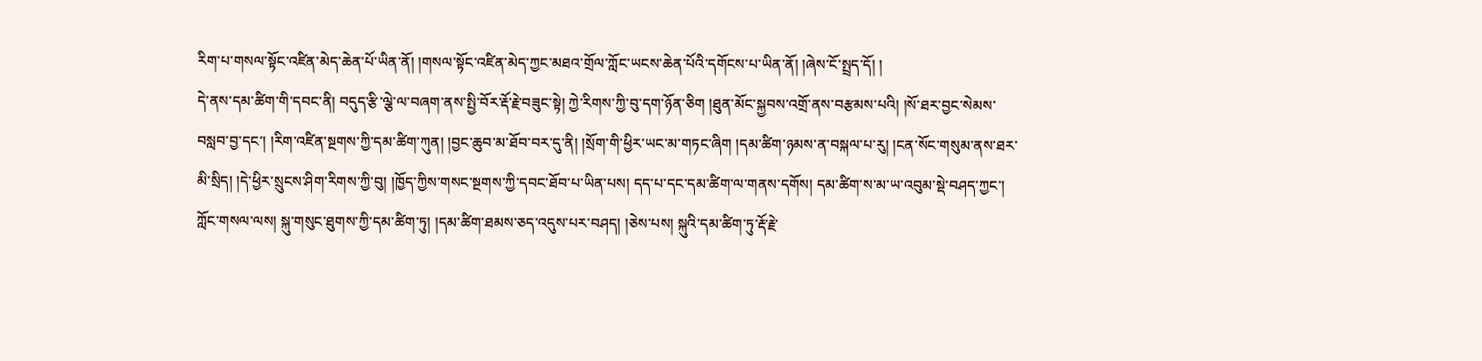རིག་པ་གསལ་སྟོང་འཛིན་མེད་ཆེན་པོ་ཡིན་ནོ། །གསལ་སྟོང་འཛིན་མེད་ཀྱང་མཐའ་གྲོལ་ཀློང་ཡངས་ཆེན་པོའི་དགོངས་པ་ཡིན་ནོ། །ཞེས་ངོ་སྤྲད་དོ། །
དེ་ནས་དམ་ཚིག་གི་དབང་ནི། བདུད་རྩི་ལྕེ་ལ་བཞག་ནས་སྤྱི་བོར་རྡོ་རྗེ་བཟུང་སྟེ། ཀྱེ་རིགས་ཀྱི་བུ་དག་ཉོན་ཅིག །ཐུན་མོང་སྐྱབས་འགྲོ་ནས་བརྩམས་པའི། །སོ་ཐར་བྱང་སེམས་བསླབ་བྱ་དང་། །རིག་འཛིན་སྔགས་ཀྱི་དམ་ཚིག་ཀུན། །བྱང་ཆུབ་མ་ཐོབ་བར་དུ་ནི། །སྲོག་གི་ཕྱིར་ཡང་མ་གཏང་ཞིག །དམ་ཚིག་ཉམས་ན་བསྐལ་པ་རུ། །ངན་སོང་གསུམ་ནས་ཐར་མི་སྲིད། །དེ་ཕྱིར་སྲུངས་ཤིག་རིགས་ཀྱི་བུ། །ཁྱོད་ཀྱིས་གསང་སྔགས་ཀྱི་དབང་ཐོབ་པ་ཡིན་པས། དད་པ་དང་དམ་ཚིག་ལ་གནས་དགོས། དམ་ཚིག་ས་མ་ཡ་འབུམ་སྡེ་བཤད་ཀྱང་། ཀློང་གསལ་ལས། སྐུ་གསུང་ཐུགས་ཀྱི་དམ་ཚིག་ཏུ། །དམ་ཚིག་ཐམས་ཅད་འདུས་པར་བཤད། །ཅེས་པས། སྐུའི་དམ་ཚིག་ཏུ་རྡོ་རྗེ་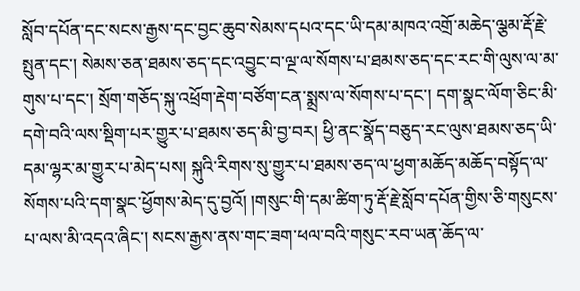སློབ་དཔོན་དང་སངས་རྒྱས་དང་བྱང་ཆུབ་སེམས་དཔའ་དང་ཡི་དམ་མཁའ་འགྲོ་མཆེད་ལྕམ་རྡོ་རྗེ་སྤུན་དང་། སེམས་ཅན་ཐམས་ཅད་དང་འབྱུང་བ་ལྔ་ལ་སོགས་པ་ཐམས་ཅད་དང་རང་གི་ལུས་ལ་མ་གུས་པ་དང་། སྲོག་གཅོད་སྐུ་འཕྲོག་རྡེག་བཙོག་ངན་སྨྲས་ལ་སོགས་པ་དང་། དག་སྣང་ལོག་ཅིང་མི་དགེ་བའི་ལས་སྡིག་པར་གྱུར་པ་ཐམས་ཅད་མི་བྱ་བར། ཕྱི་ནང་སྣོད་བཅུད་རང་ལུས་ཐམས་ཅད་ཡི་དམ་ལྷར་མ་གྱུར་པ་མེད་པས། སྐུའི་རིགས་སུ་གྱུར་པ་ཐམས་ཅད་ལ་ཕྱག་མཆོད་མཆོད་བསྟོད་ལ་སོགས་པའི་དག་སྣང་ཕྱོགས་མེད་དུ་བྱའོ། །གསུང་གི་དམ་ཚིག་ཏུ་རྡོ་རྗེ་སློབ་དཔོན་གྱིས་ཅི་གསུངས་པ་ལས་མི་འདའ་ཞིང་། སངས་རྒྱས་ནས་གང་ཟག་ཕལ་བའི་གསུང་རབ་ཡན་ཆོད་ལ་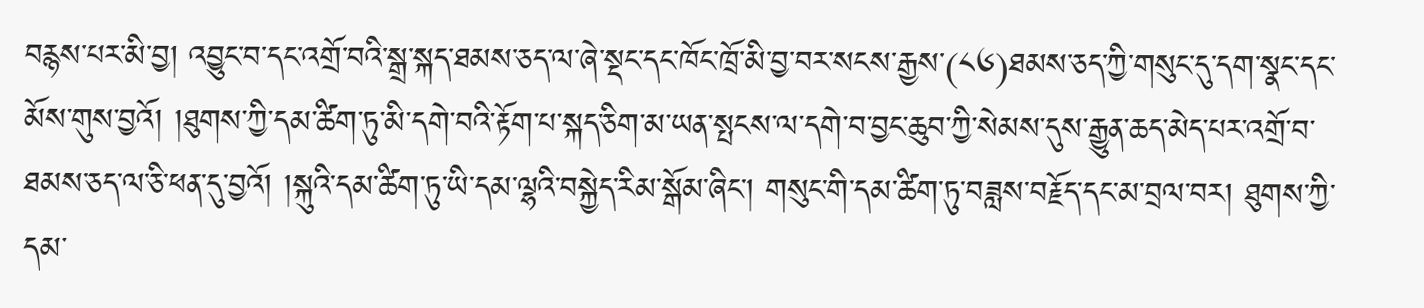བརྙས་པར་མི་བྱ། འབྱུང་བ་དང་འགྲོ་བའི་སྒྲ་སྐད་ཐམས་ཅད་ལ་ཞེ་སྡང་དང་ཁོང་ཁྲོ་མི་བྱ་བར་སངས་རྒྱས་(༨༦)ཐམས་ཅད་ཀྱི་གསུང་དུ་དག་སྣང་དང་མོས་གུས་བྱའོ། །ཐུགས་ཀྱི་དམ་ཚིག་ཏུ་མི་དགེ་བའི་རྟོག་པ་སྐད་ཅིག་མ་ཡན་སྤངས་ལ་དགེ་བ་བྱང་ཆུབ་ཀྱི་སེམས་དུས་རྒྱུན་ཆད་མེད་པར་འགྲོ་བ་ཐམས་ཅད་ལ་ཅི་ཕན་དུ་བྱའོ། །སྐུའི་དམ་ཚིག་ཏུ་ཡི་དམ་ལྷའི་བསྐྱེད་རིམ་སྒོམ་ཞིང་། གསུང་གི་དམ་ཚིག་ཏུ་བཟླས་བརྗོད་དང་མ་བྲལ་བར། ཐུགས་ཀྱི་དམ་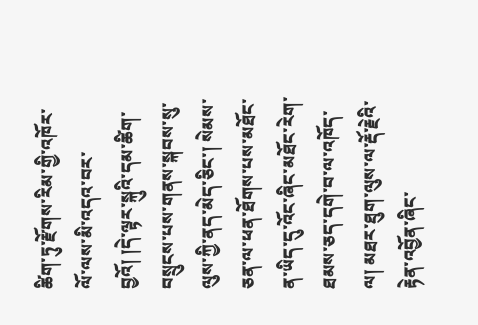ཚིག་ཏུ་རྫོགས་རིམ་གྱི་འཁོར་ལོ་ལས་མི་འདའ་བར་བྱའོ། །དེ་ལྟར་སྐུའི་དམ་ཚིག་བསྲུངས་པས་གནས་སྐབས་སུ་ལུས་ཀྱི་ནད་མེད་ཅིང་། སེམས་ཅན་ལ་ཕན་ཐོགས་པས་མཐོང་ན་ཡིད་དུ་འོང་ཞིང་མཐོང་རེག་ཐམས་ཅད་དགེ་བ་ལ་འཁོད་ལ། མཐར་ཐུག་ལུས་ལ་རྡོ་རྗེའི་རྟེན་འབྱོན་ཞིང་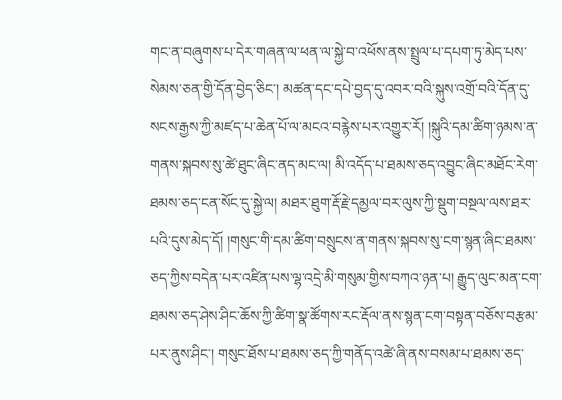གང་ན་བཞུགས་པ་དེར་གཞན་ལ་ཕན་ལ་སྐྱེ་བ་འཕོས་ནས་སྤྲུལ་པ་དཔག་ཏུ་མེད་པས་སེམས་ཅན་གྱི་དོན་བྱེད་ཅིང་། མཚན་དང་དཔེ་བྱད་དུ་འབར་བའི་སྐུས་འགྲོ་བའི་དོན་དུ་སངས་རྒྱས་ཀྱི་མཛད་པ་ཆེན་པོ་ལ་མངའ་བརྙེས་པར་འགྱུར་རོ། །སྐུའི་དམ་ཚིག་ཉམས་ན་གནས་སྐབས་སུ་ཚེ་ཐུང་ཞིང་ནད་མང་ལ། མི་འདོད་པ་ཐམས་ཅད་འབྱུང་ཞིང་མཐོང་རེག་ཐམས་ཅད་ངན་སོང་དུ་སྐྱེ་ལ། མཐར་ཐུག་རྡོ་རྗེ་དམྱལ་བར་ལུས་ཀྱི་སྡུག་བསྔལ་ལས་ཐར་པའི་དུས་མེད་དོ། །གསུང་གི་དམ་ཚིག་བསྲུངས་ན་གནས་སྐབས་སུ་ངག་སྙན་ཞིང་ཐམས་ཅད་ཀྱིས་བདེན་པར་འཛིན་པས་ལྷ་འདྲེ་མི་གསུམ་གྱིས་བཀའ་ཉན་པ། རྒྱུད་ལུང་མན་ངག་ཐམས་ཅད་ཤེས་ཤིང་ཆོས་ཀྱི་ཚིག་སྣ་ཚོགས་རང་རྡོལ་ནས་སྙན་ངག་བསྟན་བཅོས་བརྩམ་པར་ནུས་ཤིང་། གསུང་ཐོས་པ་ཐམས་ཅད་ཀྱི་གནོད་འཚེ་ཞི་ནས་བསམ་པ་ཐམས་ཅད་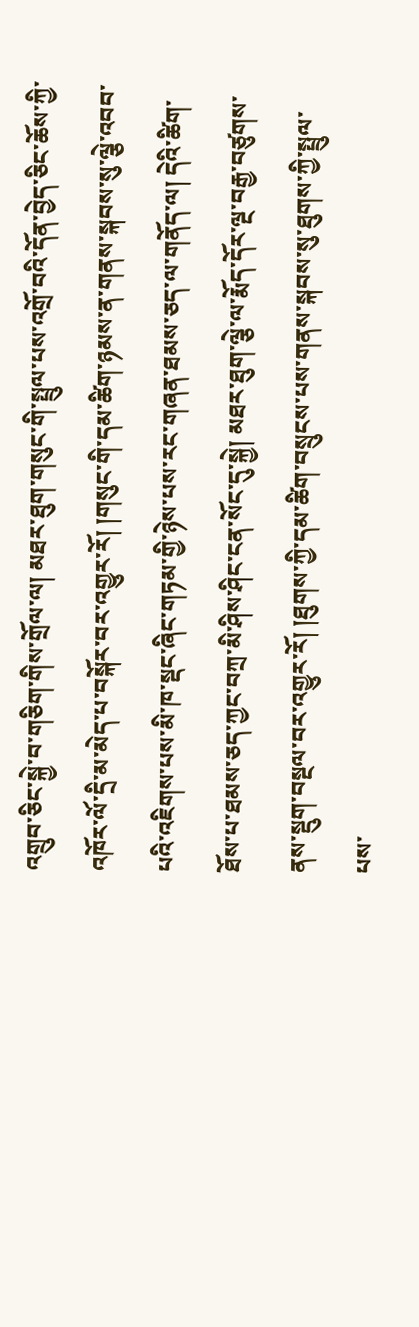འགྲུབ་ཅིང་སྐྱེ་བ་གཅིག་གིས་གྲོལ་ལ། མཐར་ཐུག་གསུང་གི་སྤྲུལ་པས་འགྲོ་བའི་དོན་བྱེད་ཅིང་ཆོས་ཀྱི་འཁོར་ལོ་དྲི་མ་མེད་པ་བསྐོར་བར་འགྱུར་རོ། །གསུང་གི་དམ་ཚིག་ཉམས་ན་གནས་སྐབས་སུ་ལྕེ་འབབ་པའི་འཇིགས་པས་མི་ཁ་སྡང་ཞིང་གཏམ་གྱི་ཉེས་པས་རང་གཞན་ཐམས་ཅད་ལ་གནོད་ལ། དེའི་ཚིག་ཐོས་པ་ཐམས་ཅད་ཀྱང་བཀྲ་མི་ཤིས་ཤིང་ངན་སོང་དུ་སྐྱེ། མཐར་ཐུག་ལྕེ་ལ་རྨོད་དོར་ལྔ་བརྒྱ་བཙུགས་ནས་སྡུག་བསྔལ་བར་འགྱུར་རོ། །ཐུགས་ཀྱི་དམ་ཚིག་བསྲུངས་པས་གནས་སྐབས་སུ་ཐུགས་ཀྱི་སྤྲུལ་པས་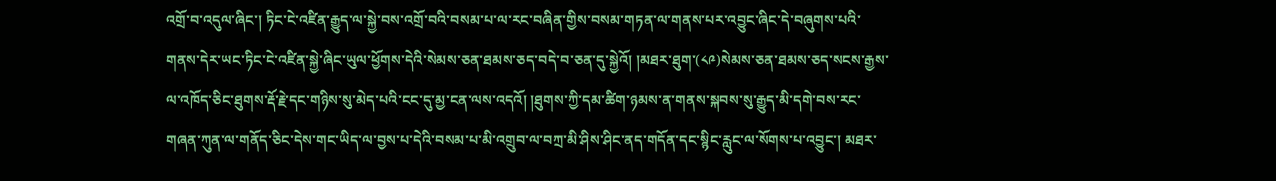འགྲོ་བ་འདུལ་ཞིང་། ཏིང་ངེ་འཛིན་རྒྱུད་ལ་སྐྱེ་བས་འགྲོ་བའི་བསམ་པ་ལ་རང་བཞིན་གྱིས་བསམ་གཏན་ལ་གནས་པར་འབྱུང་ཞིང་དེ་བཞུགས་པའི་གནས་དེར་ཡང་ཏིང་ངེ་འཛིན་སྐྱེ་ཞིང་ཡུལ་ཕྱོགས་དེའི་སེམས་ཅན་ཐམས་ཅད་བདེ་བ་ཅན་དུ་སྐྱེའོ། །མཐར་ཐུག་(༨༩)སེམས་ཅན་ཐམས་ཅད་སངས་རྒྱས་ལ་འཁོད་ཅིང་ཐུགས་རྡོ་རྗེ་དང་གཉིས་སུ་མེད་པའི་ངང་དུ་མྱ་ངན་ལས་འདའོ། །ཐུགས་ཀྱི་དམ་ཚིག་ཉམས་ན་གནས་སྐབས་སུ་རྒྱུད་མི་དགེ་བས་རང་གཞན་ཀུན་ལ་གནོད་ཅིང་དེས་གང་ཡིད་ལ་བྱས་པ་དེའི་བསམ་པ་མི་འགྲུབ་ལ་བཀྲ་མི་ཤིས་ཤིང་ནད་གདོན་དང་སྙིང་རླུང་ལ་སོགས་པ་འབྱུང་། མཐར་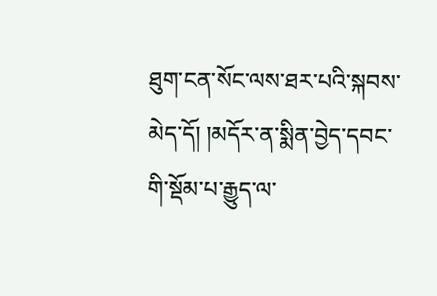ཐུག་ངན་སོང་ལས་ཐར་པའི་སྐབས་མེད་དོ། །མདོར་ན་སྨིན་བྱེད་དབང་གི་སྡོམ་པ་རྒྱུད་ལ་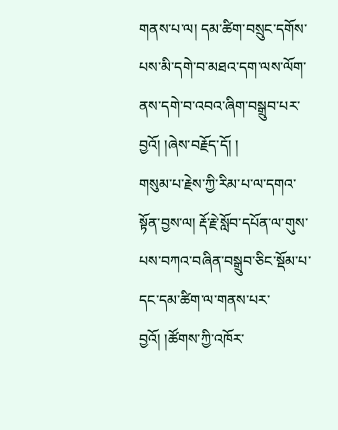གནས་པ་ལ། དམ་ཚིག་བསྲུང་དགོས་པས་མི་དགེ་བ་མཐའ་དག་ལས་ལོག་ནས་དགེ་བ་འབའ་ཞིག་བསྒྲུབ་པར་བྱའོ། །ཞེས་བརྗོད་དོ། །
གསུམ་པ་རྗེས་ཀྱི་རིམ་པ་ལ་དགའ་སྟོན་བྱས་ལ། རྡོ་རྗེ་སློབ་དཔོན་ལ་གུས་པས་བཀའ་བཞིན་བསྒྲུབ་ཅིང་སྡོམ་པ་དང་དམ་ཚིག་ལ་གནས་པར་བྱའོ། །ཚོགས་ཀྱི་འཁོར་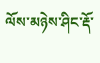ལོས་མཉེས་ཤིང་རྡོ་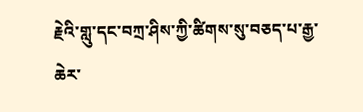རྗེའི་གླུ་དང་བཀྲ་ཤིས་ཀྱི་ཚིགས་སུ་བཅད་པ་རྒྱ་ཆེར་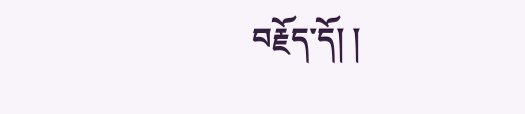བརྗོད་དོ། །